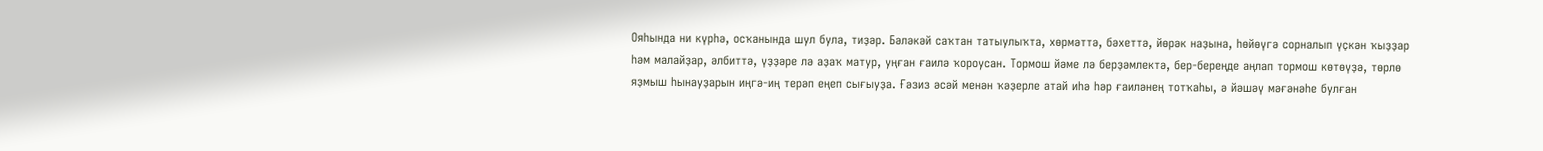Ояһында ни күрһә, осҡанында шул була, тиҙәр. Бәләкәй саҡтан татыулыҡта, хөрмәттә, бәхеттә, йөрәк наҙына, һөйөүгә сорналып үҫкән ҡыҙҙар һәм малайҙар, әлбиттә, үҙҙәре лә аҙаҡ матур, уңған ғаилә ҡороусан. Тормош йәме лә берҙәмлектә, бер-береңде аңлап тормош көтөүҙә, төрлө яҙмыш һынауҙарын иңгә-иң терәп еңеп сығыуҙа. Ғәзиз әсәй менән ҡәҙерле атай иһә һәр ғаиләнең тотҡаһы, ә йәшәү мәғәнәһе булған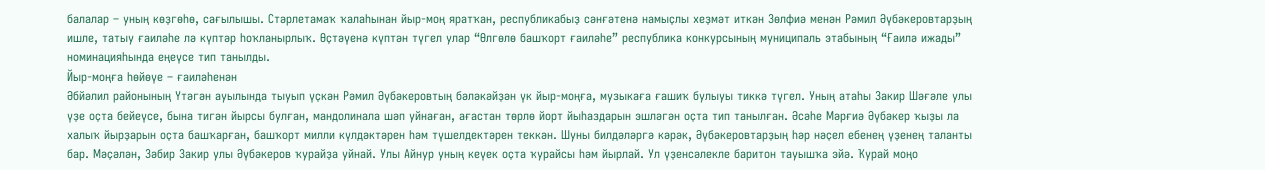балалар – уның көҙгөһө, сағылышы. Стәрлетамаҡ ҡалаһынан йыр-моң яратҡан, республикабыҙ сәнғәтенә намыҫлы хеҙмәт иткән Зөлфиә менән Рәмил Әүбәкеровтарҙың ишле, татыу ғаиләһе лә күптәр һоҡланырлыҡ. Өҫтәүенә күптән түгел улар “Өлгөлө башҡорт ғаиләһе” республика конкурсының муниципаль этабының “Ғаилә ижады” номинацияһында еңеүсе тип танылды.
Йыр-моңға һөйөүе – ғаиләһенән
Әбйәлил районының Үтәгән ауылында тыуып үҫкән Рәмил Әүбәкеровтың бәләкәйҙән үк йыр-моңға, музыкаға ғашиҡ булыуы тиккә түгел. Уның атаһы Закир Шәғәле улы үҙе оҫта бейеүсе, бына тигән йырсы булған, мандолинала шәп уйнаған, ағастан төрлө йорт йыһаздарын эшләгән оҫта тип танылған. Әсәһе Мәрғиә Әүбәкер ҡыҙы ла халыҡ йырҙарын оҫта башҡарған, башҡорт милли күлдәктәрен һәм түшелдектәрен теккән. Шуны билдәләргә кәрәк, Әүбәкеровтарҙың һәр нәҫел ебенең үҙенең таланты бар. Мәҫәлән, Зәбир Закир улы Әүбәкеров ҡурайҙа уйнай. Улы Айнур уның кеүек оҫта ҡурайсы һәм йырлай. Ул үҙенсәлекле баритон тауышҡа эйә. Ҡурай моңо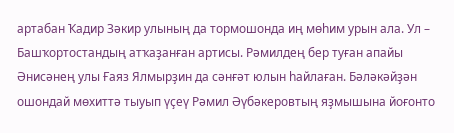артабан Ҡадир Зәкир улының да тормошонда иң мөһим урын ала. Ул – Башҡортостандың атҡаҙанған артисы. Рәмилдең бер туған апайы Әнисәнең улы Ғаяз Ялмырҙин да сәнғәт юлын һайлаған. Бәләкәйҙән ошондай мөхиттә тыуып үҫеү Рәмил Әүбәкеровтың яҙмышына йоғонто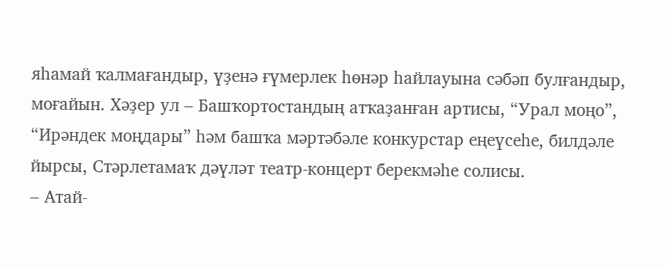яһамай ҡалмағандыр, үҙенә ғүмерлек һөнәр һайлауына сәбәп булғандыр, моғайын. Хәҙер ул – Башҡортостандың атҡаҙанған артисы, “Урал моңо”, “Ирәндек моңдары” һәм башҡа мәртәбәле конкурстар еңеүсеһе, билдәле йырсы, Стәрлетамаҡ дәүләт театр-концерт берекмәһе солисы.
– Атай-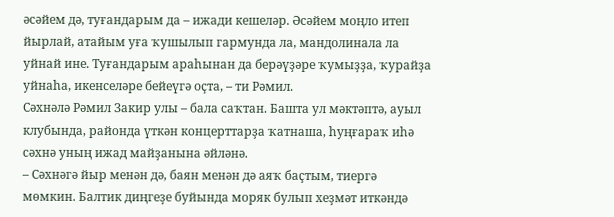әсәйем дә, туғандарым да – ижади кешеләр. Әсәйем моңло итеп йырлай, атайым уға ҡушылып гармунда ла, мандолинала ла уйнай ине. Туғандарым араһынан да берәүҙәре ҡумыҙҙа, ҡурайҙа уйнаһа, икенселәре бейеүгә оҫта, – ти Рәмил.
Сәхнәлә Рәмил Закир улы – бала саҡтан. Башта ул мәктәптә, ауыл клубында, районда үткән концерттарҙа ҡатнаша, һуңғараҡ иһә сәхнә уның ижад майҙанына әйләнә.
– Сәхнәгә йыр менән дә, баян менән дә аяҡ баҫтым, тиергә мөмкин. Балтик диңгеҙе буйында моряк булып хеҙмәт иткәндә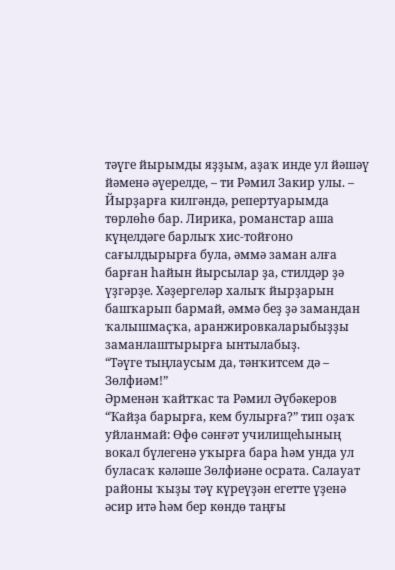тәүге йырымды яҙҙым, аҙаҡ инде ул йәшәү йәменә әүерелде, – ти Рәмил Закир улы. – Йырҙарға килгәндә, репертуарымда төрлөһө бар. Лирика, романстар аша күңелдәге барлыҡ хис-тойғоно сағылдырырға була, әммә заман алға барған һайын йырсылар ҙа, стилдәр ҙә үҙгәрҙе. Хәҙергеләр халыҡ йырҙарын башҡарып бармай, әммә беҙ ҙә замандан ҡалышмаҫҡа, аранжировкаларыбыҙҙы заманлаштырырға ынтылабыҙ.
“Тәүге тыңлаусым да, тәнҡитсем дә – Зөлфиәм!”
Әрменән ҡайтҡас та Рәмил Әүбәкеров “Ҡайҙа барырға, кем булырға?” тип оҙаҡ уйланмай: Өфө сәнғәт училищеһының вокал бүлегенә уҡырға бара һәм унда ул буласаҡ кәләше Зөлфиәне осрата. Салауат районы ҡыҙы тәү күреүҙән егетте үҙенә әсир итә һәм бер көндө таңғы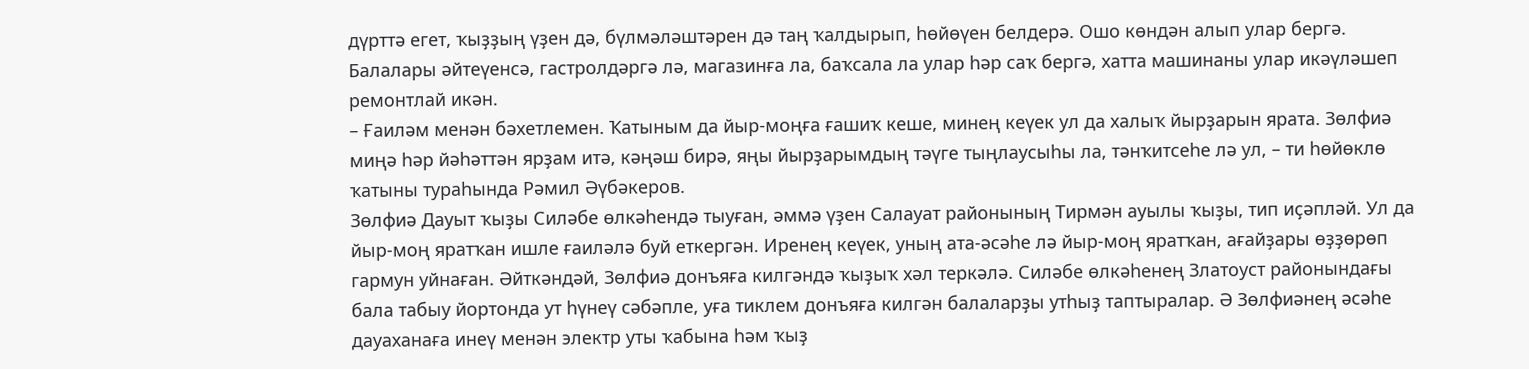дүрттә егет, ҡыҙҙың үҙен дә, бүлмәләштәрен дә таң ҡалдырып, һөйөүен белдерә. Ошо көндән алып улар бергә. Балалары әйтеүенсә, гастролдәргә лә, магазинға ла, баҡсала ла улар һәр саҡ бергә, хатта машинаны улар икәүләшеп ремонтлай икән.
– Ғаиләм менән бәхетлемен. Ҡатыным да йыр-моңға ғашиҡ кеше, минең кеүек ул да халыҡ йырҙарын ярата. Зөлфиә миңә һәр йәһәттән ярҙам итә, кәңәш бирә, яңы йырҙарымдың тәүге тыңлаусыһы ла, тәнҡитсеһе лә ул, – ти һөйөклө ҡатыны тураһында Рәмил Әүбәкеров.
Зөлфиә Дауыт ҡыҙы Силәбе өлкәһендә тыуған, әммә үҙен Салауат районының Тирмән ауылы ҡыҙы, тип иҫәпләй. Ул да йыр-моң яратҡан ишле ғаиләлә буй еткергән. Иренең кеүек, уның ата-әсәһе лә йыр-моң яратҡан, ағайҙары өҙҙөрөп гармун уйнаған. Әйткәндәй, Зөлфиә донъяға килгәндә ҡыҙыҡ хәл теркәлә. Силәбе өлкәһенең Златоуст районындағы бала табыу йортонда ут һүнеү сәбәпле, уға тиклем донъяға килгән балаларҙы утһыҙ таптыралар. Ә Зөлфиәнең әсәһе дауаханаға инеү менән электр уты ҡабына һәм ҡыҙ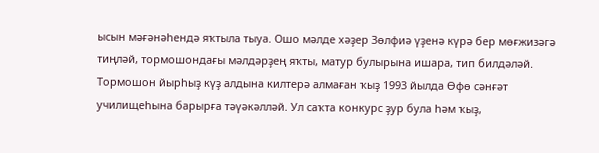ысын мәғәнәһендә яҡтыла тыуа. Ошо мәлде хәҙер Зөлфиә үҙенә күрә бер мөғжизәгә тиңләй, тормошондағы мәлдәрҙең яҡты, матур булырына ишара, тип билдәләй.
Тормошон йырһыҙ күҙ алдына килтерә алмаған ҡыҙ 1993 йылда Өфө сәнғәт училищеһына барырға тәүәкәлләй. Ул саҡта конкурс ҙур була һәм ҡыҙ,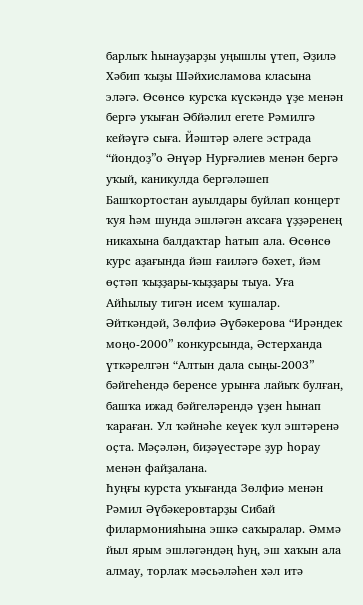барлыҡ һынауҙарҙы уңышлы үтеп, Әҙилә Хәбип ҡыҙы Шәйхисламова класына эләгә. Өсөнсө курсҡа күскәндә үҙе менән бергә уҡыған Әбйәлил егете Рәмилгә кейәүгә сыға. Йәштәр әлеге эстрада “йондоҙ”о Әнүәр Нурғәлиев менән бергә уҡый, каникулда бергәләшеп Башҡортостан ауылдары буйлап концерт ҡуя һәм шунда эшләгән аҡсаға үҙҙәренең никахына балдаҡтар һатып ала. Өсөнсө курс аҙағында йәш ғаиләгә бәхет, йәм өҫтәп ҡыҙҙары-ҡыҙҙары тыуа. Уға Айһылыу тигән исем ҡушалар.
Әйткәндәй, Зөлфиә Әүбәкерова “Ирәндек моңо-2000” конкурсында, Әстерханда үткәрелгән “Алтын дала сыңы-2003” бәйгеһендә беренсе урынға лайыҡ булған, башҡа ижад бәйгеләрендә үҙен һынап ҡараған. Ул ҡәйнәһе кеүек ҡул эштәренә оҫта. Мәҫәлән, биҙәүестәре ҙур һорау менән файҙалана.
Һуңғы курста уҡығанда Зөлфиә менән Рәмил Әүбәкеровтарҙы Сибай филармонияһына эшкә саҡыралар. Әммә йыл ярым эшләгәндәң һуң, эш хаҡын ала алмау, торлаҡ мәсьәләһен хәл итә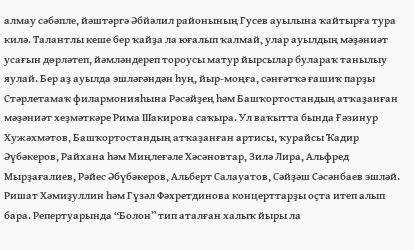алмау сәбәпле, йәштәргә Әбйәлил районының Гусев ауылына ҡайтырға тура килә. Талантлы кеше бер ҡайҙа ла юғалып ҡалмай, улар ауылдың мәҙәниәт усағын дөрләтеп, йәмләндереп тороусы матур йырсылар булараҡ танылыу яулай. Бер аҙ ауылда эшләгәндән һуң, йыр-моңға, сәнғәтҡә ғашиҡ парҙы Стәрлетамаҡ филармонияһына Рәсәйҙең һәм Башҡортостандың атҡаҙанған мәҙәниәт хеҙмәткәре Рима Шакирова саҡыра. Ул ваҡытта бында Ғәзинур Хужәхмәтов, Башҡортостандың атҡаҙанған артисы, ҡурайсы Ҡадир Әүбәкеров, Райхана һәм Миңлеғәле Хәсәновтар, Зилә Лира, Альфред Мырҙағалиев, Рәйес Әбүбәкеров, Альберт Салауатов, Сәйҙәш Сәсәнбаев эшләй. Ришат Хәмиҙуллин һәм Гүзәл Фәхретдинова концерттарҙы оҫта итеп алып бара. Репертуарында “Болон” тип аталған халыҡ йыры ла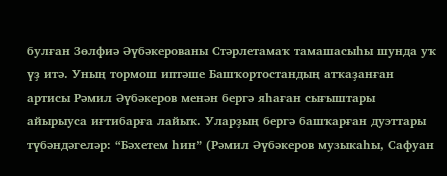булған Зөлфиә Әүбәкерованы Стәрлетамаҡ тамашасыһы шунда уҡ үҙ итә. Уның тормош иптәше Башҡортостандың атҡаҙанған артисы Рәмил Әүбәкеров менән бергә яһаған сығыштары айырыуса иғтибарға лайыҡ. Уларҙың бергә башҡарған дуэттары түбәндәгеләр: “Бәхетем һин” (Рәмил Әүбәкеров музыкаһы, Сафуан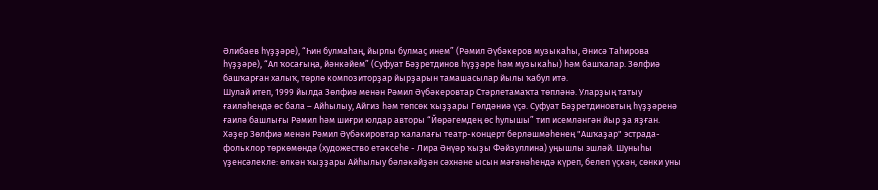Әлибаев һүҙҙәре), “Һин булмаһаң, йырлы булмаҫ инем” (Рәмил Әүбәкеров музыкаһы, Әнисә Таһирова һүҙҙәре), “Ал ҡосағыңа, йәнкәйем” (Суфуат Бәҙретдинов һүҙҙәре һәм музыкаһы) һәм башҡалар. Зөлфиә башҡарған халыҡ, төрлө композиторҙар йырҙарын тамашасылар йылы ҡабул итә.
Шулай итеп, 1999 йылда Зөлфиә менән Рәмил Әүбәкеровтар Стәрлетамаҡта төпләнә. Уларҙың татыу ғаиләһендә өс бала – Айһылыу, Айгиз һәм төпсөк ҡыҙҙары Гөлдәниә үҫә. Суфуат Бәҙретдиновтың һүҙҙәренә ғаилә башлығы Рәмил һәм шиғри юлдар авторы “Йөрәгемдең өс һулышы” тип исемләнгән йыр ҙа яҙған.
Хәҙер Зөлфиә менән Рәмил Әүбәкировтар ҡалалағы театр-концерт берләшмәһенең "Ашҡаҙар" эстрада-фольклор төркөмөндә (художество етәксеһе - Лира Әнүәр ҡыҙы Фәйзуллина) уңышлы эшләй. Шуныһы үҙенсәлекле: өлкән ҡыҙҙары Айһылыу бәләкәйҙән сәхнәне ысын мәғәнәһендә күреп, белеп үҫкән, сөнки уны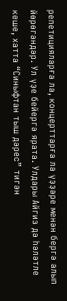репетицияларға ла, концерттарға ла үҙҙәре менән бергә алып йөрөгәндәр. Ул үҙе бейергә ярата. Улдары Айгиз дә һәләтле кеше, хатта “Синыфтан тыш дәрес” тигән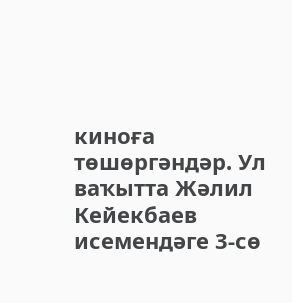киноға төшөргәндәр. Ул ваҡытта Жәлил Кейекбаев исемендәге 3-сө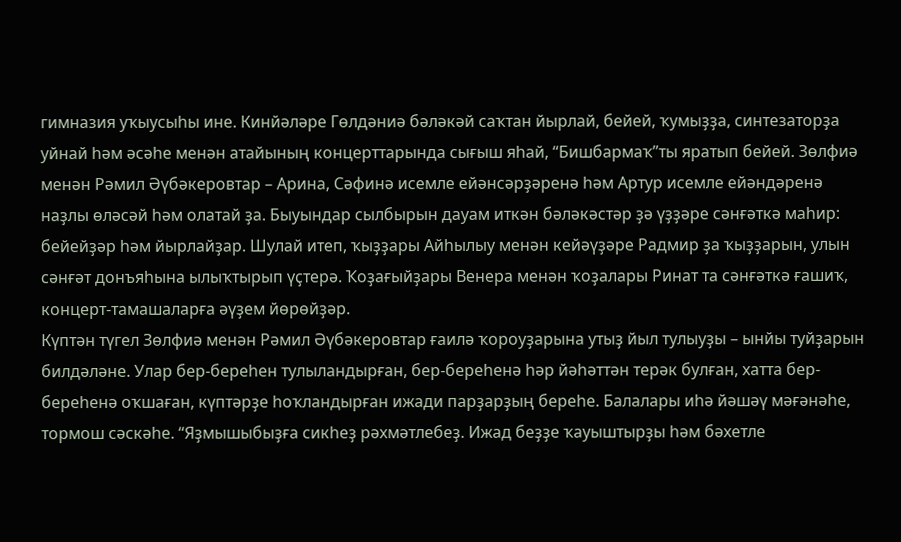гимназия уҡыусыһы ине. Кинйәләре Гөлдәниә бәләкәй саҡтан йырлай, бейей, ҡумыҙҙа, синтезаторҙа уйнай һәм әсәһе менән атайының концерттарында сығыш яһай, “Бишбармаҡ”ты яратып бейей. Зөлфиә менән Рәмил Әүбәкеровтар – Арина, Сәфинә исемле ейәнсәрҙәренә һәм Артур исемле ейәндәренә наҙлы өләсәй һәм олатай ҙа. Быуындар сылбырын дауам иткән бәләкәстәр ҙә үҙҙәре сәнғәткә маһир: бейейҙәр һәм йырлайҙар. Шулай итеп, ҡыҙҙары Айһылыу менән кейәүҙәре Радмир ҙа ҡыҙҙарын, улын сәнғәт донъяһына ылыҡтырып үҫтерә. Ҡоҙағыйҙары Венера менән ҡоҙалары Ринат та сәнғәткә ғашиҡ, концерт-тамашаларға әүҙем йөрөйҙәр.
Күптән түгел Зөлфиә менән Рәмил Әүбәкеровтар ғаилә ҡороуҙарына утыҙ йыл тулыуҙы – ынйы туйҙарын билдәләне. Улар бер-береһен тулыландырған, бер-береһенә һәр йәһәттән терәк булған, хатта бер-береһенә оҡшаған, күптәрҙе һоҡландырған ижади парҙарҙың береһе. Балалары иһә йәшәү мәғәнәһе, тормош сәскәһе. “Яҙмышыбыҙға сикһеҙ рәхмәтлебеҙ. Ижад беҙҙе ҡауыштырҙы һәм бәхетле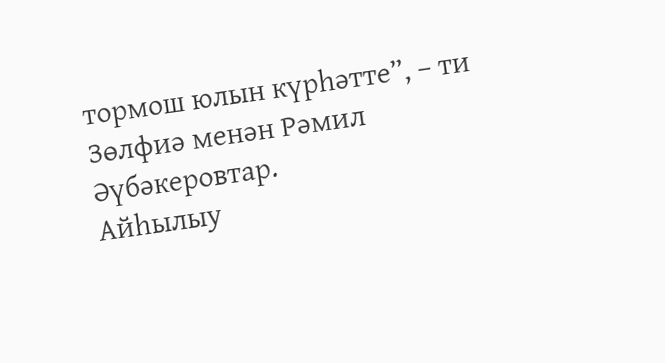тормош юлын күрһәтте”, – ти Зөлфиә менән Рәмил Әүбәкеровтар.
Айһылыу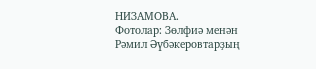НИЗАМОВА.
Фотолар: Зөлфиә менән Рәмил Әүбәкеровтарҙың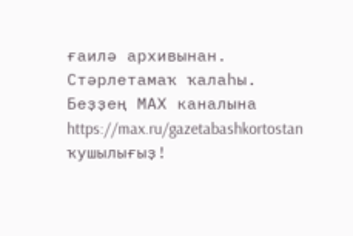ғаилә архивынан.
Стәрлетамаҡ ҡалаһы.
Беҙҙең МАХ каналына https://max.ru/gazetabashkortostan ҡушылығыҙ!